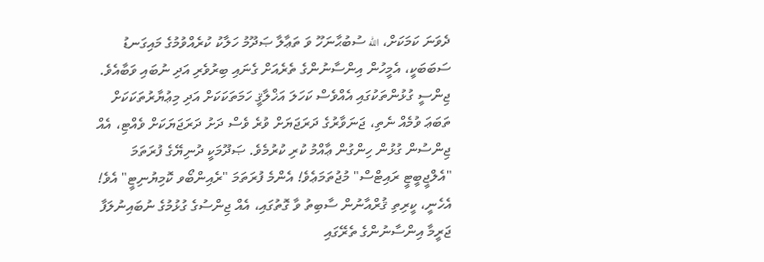ދެވަނަ ކަމަކަށް، الله ސުބުޙާނަހޫ ވަ ތަޢާލާ ޞަދޫމު ހަލާކު ކުރެއްވުމުގެ މައިގަނޑު ސަބަބަކީ، އެމީހުން އިންސާނުންގެ ތެރެއަށް ގެނައި ބިރުވެރި އަދި ނުބައި ވަބާއެވެ. ޖިންސީ ގުޅުންތަކުގައި އެއްވެސް ކަހަލަ އަޚްލާޤީ ހަމަތަކަކަށް އަދި މިޢުޔާރުތަކަކަށް ތަބަޢަ ވުމެއް ނެތި، ޖަނަވާރުގެ ދަރަޖަޔަށް ވުރެ ވެސް ދަށު ދަރަޖަޔަކަށް ވެއްޓި، އެއް ޖިންސުން ގުޅުން ހިންގުން ޢާއްމު ކުރި ކުރުމެވެ. ޞަދޫމަކީ ދުނިޔޭގެ ފުރަތަމަ "އެލްޖީބީޓީ ރައިޓްސް" މުޖުތަމަޢެވެ! އެންމެ ފުރަތަމަ "ރެއިންބޯވ ކޮމިޔުނިޓީ" އެވެ! އެހެނީ، ކީރިތި ޤުރްއާނުން ސާބިތު ވާ ގޮތުގައި، އެއް ޖިންސުގެ ގުޅުމުގެ ނުބައިނުލަފާ ޖަރީމާ އިންސާނުންގެ ތެރޭގައި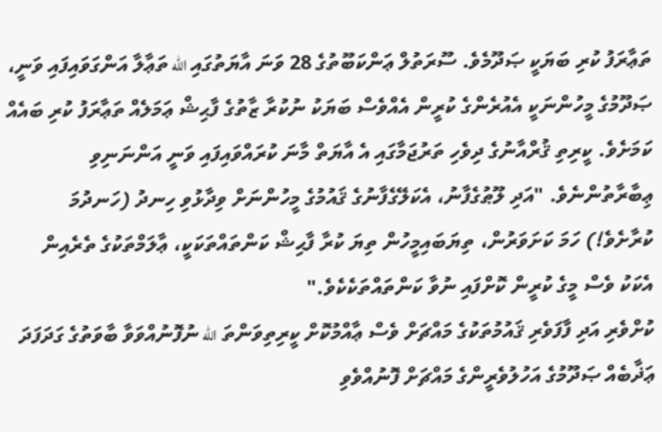ތަޢާރަފު ކުރި ބަޔަކީ ޞަދޫމެވެ. ސޫރަތުލް ޢަންކަބޫތުގެ 28 ވަނަ އާޔަތުގައި الله ތަޢާލާ އަންގަވައިފައި ވަނީ، ޞަދޫމުގެ މީހުންނަކީ އެއުރެންގެ ކުރީން އެއްވެސް ބަޔަކު ނުކުރާ ޒާތުގެ ފާޙިޝް ޢަމަލެއް ތަޢާރަފު ކުރި ބައެއް ކަމަށެވެ. ކީރިތި ޤުރްއާނުގެ ދިވެހި ތަރުޖަމާގައި އެ އާޔަތް މާނަ ކުރައްވައިފައި ވަނީ އަންނަނިވި ޢިބާރާތުންނެވެ. "އަދި ލޫޠުގެފާނު، އެކަލޭގެފާނުގެ ޤައުމުގެ މީހުންނަށް ވިދާޅުވި ހިނދު (ހަނދުމަ ކުރާށެވެ!) ހަމަ ކަށަވަރުން، ތިޔަބައިމީހުން ތިޔަ ކުރާ ފާޙިޝް ކަންތައްތަކަކީ، ޢާލަމްތަކުގެ ތެރެއިން އެކަކު ވެސް މީގެ ކުރީން ކޮށްފައި ނުވާ ކަންތައްތަކެކެވެ."
ކުށްވެރި އަދި ފާފަވެރި ޤައުމުތަކުގެ މައްޗަށް ވެސް ޢާއްމުކޮށް ކީރިތިވަންތަ الله ނުފޮނުއްވަވާ ބާވަތުގެ ގަދަފަދަ ޢަޛާބެއް ޞަދޫމުގެ އަހުލުވެރީންގެ މައްޗަށް ފޮނުއްވެވި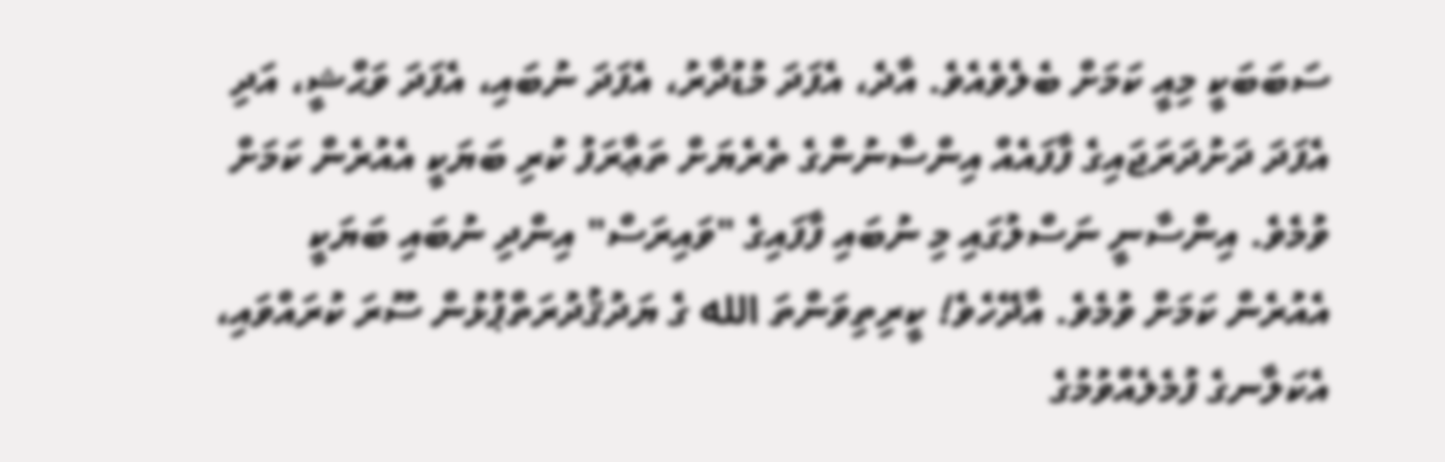ސަބަބަކީ މިއީ ކަމަށް ބެލެވެއެވެ. އާދެ، އެފަދަ މުޑުދާރު، އެފަދަ ނުބައި، އެފަދަ ވަޙްޝީ، އަދި އެފަދަ ދަށުދަރަޖައިގެ ފާފައެއް އިންސާނުންގެ ތެރެޔަށް ތަޢާރަފު ކުރި ބަޔަކީ އެއުރެން ކަމަށް ވުމެވެ. އިންސާނީ ނަސްލުގައި މި ނުބައި ފާފައިގެ "ވައިރަސް" އިންދި ނުބައި ބަޔަކީ އެއުރެން ކަމަށް ވުމެވެ. އާދޭހެވެ! ކީރިތިވަންތަ الله ގެ ޔަދުޤުދުރަތްޕުޅުން ސޫރަ ކުރައްވައި، އެކަލާނގެ ފުމެލެއްވުމުގެ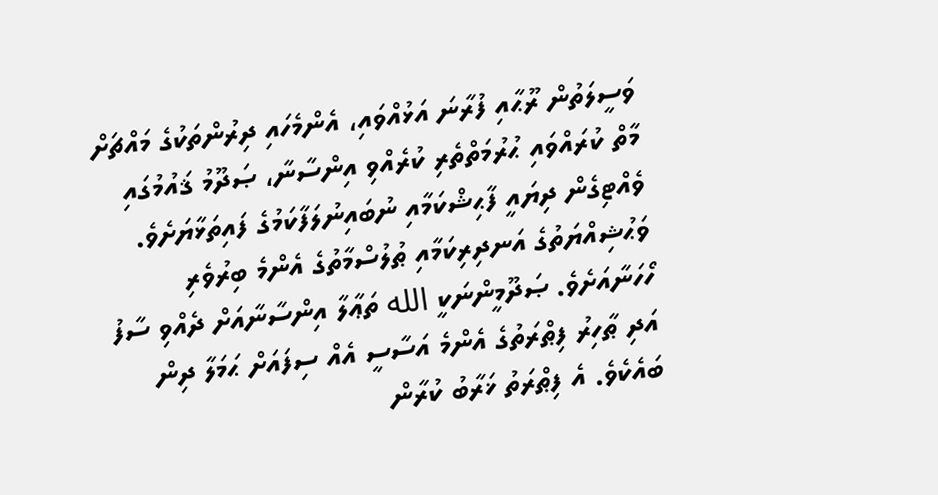ވަސީލަތުން ރޫޙާއި ފުރާނަ އަޅުއްވައި، އެންމެހައި ދިރުންތަކުގެ މައްޗަށް މާތް ކުރައްވައި ޙުރުމަތްތެރި ކުރެއްވި އިންސާނާ، ޞަދޫމު ޤައުމުގައި ވެއްޓިގެން ދިޔައީ ފާޙިޝްކަމާއި ނުބައިނުލަފާކަމުގެ ފައިތަޅާޔަށެވެ. ވަޙުޝިއްޔަތުގެ އަނދިރިކަމާއި ޠުލުސްމާތުގެ އެންމެ ބިރުވެރި ހޯހަނާއަށެވެ. ޞަދޫމީންނަކީ الله ތަޢާލާ އިންސާނާއަށް ދެއްވި ސާފު އަދި ޠާހިރު ފިޠްރަތުގެ އެންމެ އަސާސީ އެއް ސިފައަށް ޙަމަލާ ދިން ބައެކެވެ. އެ ފިޠްރަތު ޚަރާބު ކުރާން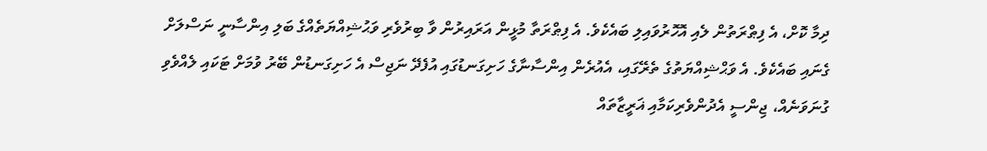ދިމާ ކޮށް، އެ ފިޠްރަތުން ލެއި އޮހޮރުވައިލި ބައެކެވެ. އެ ފިޠްރަތާ މުޅީން އަރައިރުން ވާ ބިރުވެރި ވަޙުޝިއްޔަތެއްގެ ބަލި އިންސާނީ ނަސްލަށް ގެނައި ބައެކެވެ. އެ ވަޙްޝިއްޔަތުގެ ތެރޭގައި، އެއުރެން އިންސާނާގެ ހަށިގަނޑުގައި އުފެދޭ ނަޖިސް އެ ހަށިގަނޑުން ބޭރު ވުމަށް ޓަކައި ލެއްވެވި ގުނަވަނެއް، ޖިންސީ އެދުންވެރިކަމާއި ޣަރީޒާތައް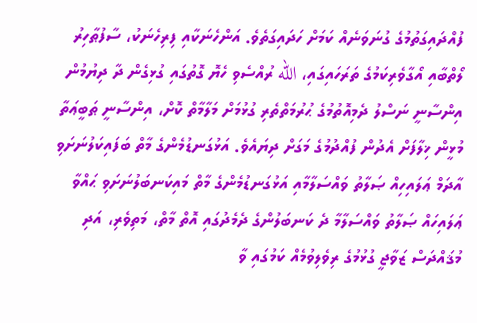ފުއްދައިގަތުމުގެ ގުނަވަނެއް ކަމަށް ހަދައިގަތެވެ. އަންހެނަކާއި ފިރިހެނަކު، ސާފުޠާހިރު ލޯތްބާއި އޯގާވެރިކަމުގެ ތަރަހައިގައި، الله ރުއްސެވި ހެޔޮ ގޮތުގައި ގުޅިގެން ދާ ދިޔުމުން އިންސާނީ ނަސްލު ދެމިއޮތުމުގެ ޙުރުމަތްތެރި ގުޅުމަށް މަލާމާތް ކޮށް، އިންސާނީ ޠަބީޢަތާ މުޅީން ޚިލާފަށް އެދުން ފުއްދުމުގެ މަގަށް ދިޔައެވެ. އަޅުގަނޑުމެންގެ މާތް ބަފައިކަލުނަށަވި އާދަމް ޢަލައިހިއް ޞަލާތު ވައްސަލާމާއި އަޅުގަނޑުމެންގެ މާތް މައިކަނބަލުނަށަވި ޙައްވާ ޢަލައިހައް ޞަލާތު ވައްސަލާމާ ދެ ކަނބަލުންގެ ދެމެދުގައި އޮތް މާތް، މަތިވެރި، އަދި މުޤައްދަސް ޒަވާޖީ ގުޅުމުގެ ރިވެލިވުމެއް ކަމުގައި ވާ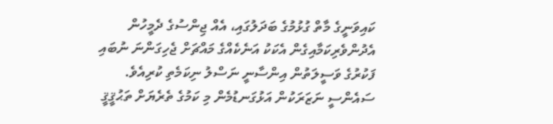ކައިވަނީގެ މާތް ގުޅުމުގެ ބަދަލުގައި، އެއް ޖިންސުގެ ދެމީހުން އެދުންވެރިކަމާއިގެން އެކަކު އަނެކެއްގެ މައްޗަށް ޖެހިގަންނަ ނުބައި ފަކުރުގެ ވަސީލަތުން އިންސާނީ ނަސްލު ނިކަމެތި ކުރިއެވެ. ސައެންސީ ނަޒަރަކުން އަޅުގަނޑުމެން މި ކަމުގެ ތެރެޔަށް ތަޙުޤީޤީ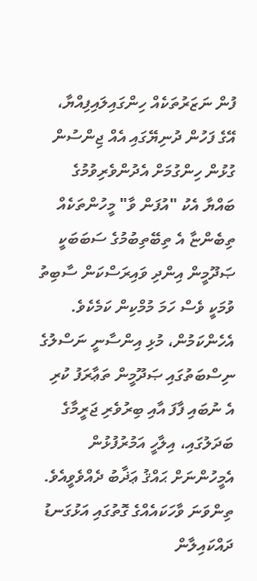ފުން ނަޒަރުތަކެއް ހިންގައިލައިފިއްޔާ، އޭގެ ފަހުން ދުނިޔޭގައި އެއް ޖިންސުން ގުޅުން ހިންގުމަށް އެދުންވެރިވުމުގެ ބައްޔާ އެކު "އުފަން ވާ" މީހުންތަކެއް ތިބެންޏާ އެ ތިބޭތިބުމުގެ ސަބަބަކީ ޞަދޫމީން އިންދި ވައިރަސްކަން ސާބިތު ވުމަކީ ވެސް ހަމަ މުމްކިން ކަމެކެވެ. އެހެންކަމުން، މުޅި އިންސާނީ ނަސްލުގެ ނިސްބަތުގައި ޞަދޫމީން ތަޢާރަފު ކުރި އެ ނުބައި ފާފަ އާއި ބިރުވެރި ޖަރީމާގެ ބަދަލުގައި، އިލާހީ އަމުރުފުޅުން އެމީހުންނަށް ޙައްޤު ޢަޛާބު ދެއްވެވީއެވެ.
ތިންވަނަ ވާހަކައެއްގެ ގޮތުގައި އަޅުގަނޑު ދައްކައިލާން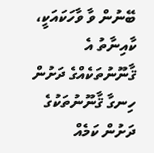ބޭނުން ވާ ވާހަކައަކީ، ކާއިނާތު އެ ޤާނޫނުތަކެއްގެ ދަށުން ހިނގާ ޤާނޫނުތަކުގެ ދަށުން ކަމެއް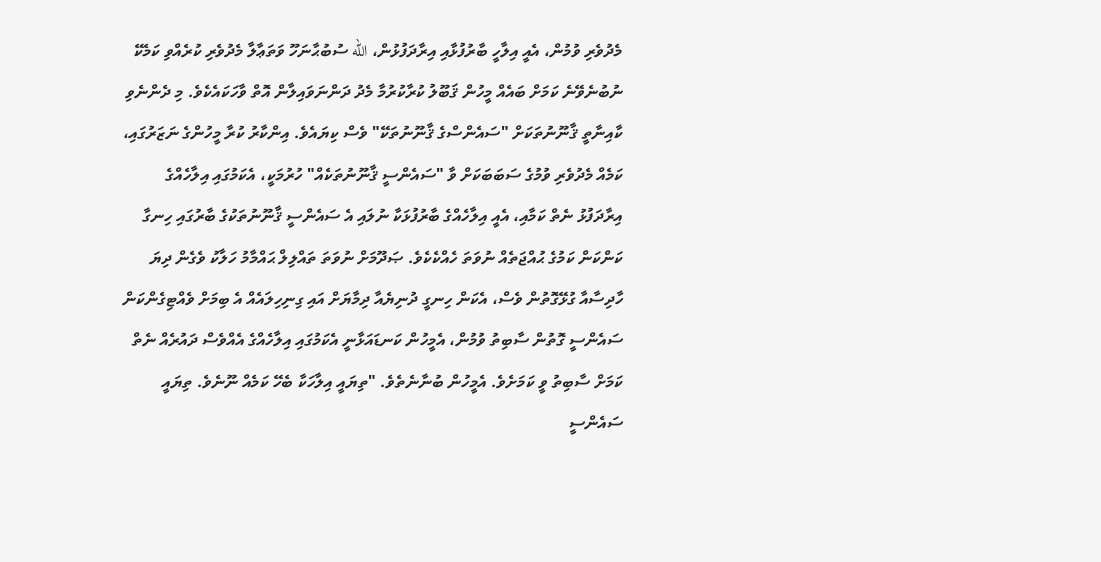މެދުވެރި ވުމުން، އެއީ އިލާހީ ބާރުފުޅާއި އިރާދަފުޅުން، الله ސުބުޙާނަހޫ ވަތަޢާލާ މެދުވެރި ކުރެއްވި ކަމެކޭ ނުބުނެވޭނެ ކަމަށް ބައެއް މީހުން ޤަބޫލު ކުރާކުރުމާ މެދު ދަންނަވައިލާން އޮތް ވާހަކައެކެވެ. މި ދެންނެވި ކާއިނާތީ ޤާނޫނުތަކަށް "ސައެންސްގެ ޤާނޫނުތަކޭ" ވެސް ކިޔައެވެ. އިންކާރު ކުރާ މީހުންގެ ނަޒަރުގައި، ކަމެއް މެދުވެރި ވުމުގެ ސަބަބަކަށް ވާ "ސައެންސީ ޤާނޫނުތަކެއް" ހުރުމަކީ، އެކަމުގައި އިލާހެއްގެ އިރާދަފުޅު ނެތް ކަމާއި، އެއީ އިލާހެއްގެ ބާރުފުޅަކާ ނުލައި އެ ސައެންސީ ޤާނޫނުތަކުގެ ބާރުގައި ހިނގާ ކަންކަން ކަމުގެ ޙުއްޖަތެއް ނުވަތަ ހެއްކެކެވެ. ޞަދޫމަށް ނުވަތަ ތައްލިލް ޙައްމާމު ހަލާކު ވެގެން ދިޔަ ހާދިސާއާ ގުޅޭގޮތުން ވެސް، އެކަން ހިނގީ ދުނިޔެއާ ދިމާޔަށް އައި ގިނިހިލައެއް އެ ބިމަށް ވެއްޓިގެންކަން ސައެންސީ ގޮތުން ސާބިތު ވުމުން، އެމީހުން ކަނޑައަޅާނީ އެކަމުގައި އިލާހެއްގެ އެއްވެސް ދައުރެއް ނެތް ކަމަށް ސާބިތު ވީ ކަމަށެވެ. އެމީހުން ބުނާނެތެވެ. "ތިޔައީ އިލާހަކާ ބެހޭ ކަމެއް ނޫނެވެ. ތިޔައީ ސައެންސީ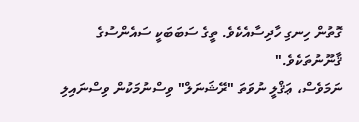ގޮތުން ހިނގި ހާދިސާއެކެވެ. ތީގެ ސަބަބަކީ ސައެންސުގެ ޤާނޫނުތަކެވެ."
ނަމަވެސް، ޢަޤްލީ ނުވަތަ "ރޭޝަނަލް" ވިސްނުމަކުން ވިސްނައިލި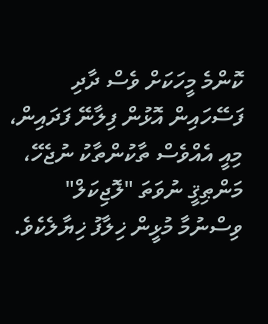ކޮންމެ މީހަކަށް ވެސް ދާދި ފަސޭހައިން އޮޅުން ފިލާނޭ ފަދައިން، މިއީ އެއްވެސް ތާކުންތާކު ނުޖެހޭ، މަންޠިޤީ ނުވަތަ "ލޮޖިކަލް" ވިސްނުމާ މުޅީން ޚިލާފު ޚިޔާލެކެވެ.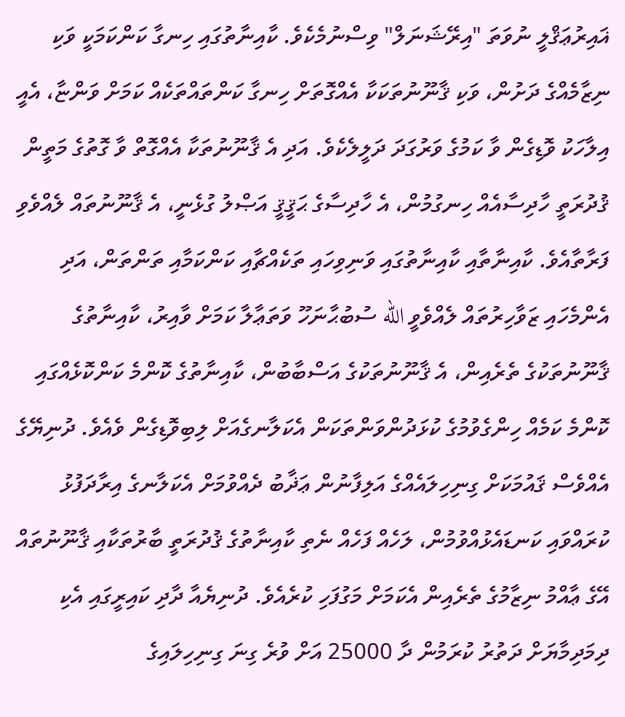ޣައިރުޢަޤްލީ ނުވަތަ "އިރޭޝަނަލް" ވިސްނުމެކެވެ. ކާއިނާތުގައި ހިނގާ ކަންކަމަކީ ވަކި ނިޒާމެއްގެ ދަށުން، ވަކި ޤާނޫނުތަކަކާ އެއްގޮތަށް ހިނގާ ކަންތައްތަކެއް ކަމަށް ވަންޏާ، އެއީ އިލާހަކު ވޮޑިގެން ވާ ކަމުގެ ވަރުގަދަ ދަލީލެކެވެ. އަދި އެ ޤާނޫނުތަކާ އެއްގޮތް ވާ ގޮތުގެ މަތީން ޤުދުރަތީ ހާދިސާއެއް ހިނގުމުން، އެ ހާދިސާގެ ޙަޤީޤީ އަޞްލު ގުޅެނީ، އެ ޤާނޫނުތައް ލެއްވެވި ފަރާތާއެވެ. ކާއިނާތާއި ކާއިނާތުގައި ވަނިވިހައި ތަކެއްޗާއި ކަންކަމާއި ތަންތަން، އަދި އެންމެހައި ޒަވާހިރުތައް ލެއްވެވީ الله ސުބުޙާނަހޫ ވަތަޢާލާ ކަމަށް ވާއިރު، ކާއިނާތުގެ ޤާނޫނުތަކުގެ ތެރެއިން، އެ ޤާނޫނުތަކުގެ އަސްބާބުން، ކާއިނާތުގެ ކޮންމެ ކަންކޮޅެއްގައި ކޮންމެ ކަމެއް ހިންގެވުމުގެ ކުޅަދުންވަންތަކަން އެކަލާނގެއަށް ލިބިވޮޑިގެން ވެއެވެ. ދުނިޔޭގެ އެއްވެސް ޤައުމަކަށް ގިނިހިލައެއްގެ އަލިފާނުން ޢަޛާބު ދެއްވުމަށް އެކަލާނގެ އިރާދަފުޅު ކުރައްވައި ކަނޑައެޅުއްވުމުން، ލަހެއް ފަހެއް ނެތި ކާއިނާތުގެ ޤުދުރަތީ ބާރުތަކާއި ޤާނޫނުތައް އޭގެ ޢާއްމު ނިޒާމުގެ ތެރެއިން އެކަމަށް މަގުފަހި ކުރެއެވެ. ދުނިޔެއާ ދާދި ކައިރީގައި އެކި ދިމަދިމާޔަށް ދަތުރު ކުރަމުން ދާ 25000 އަށް ވުރެ ގިނަ ގިނިހިލައިގެ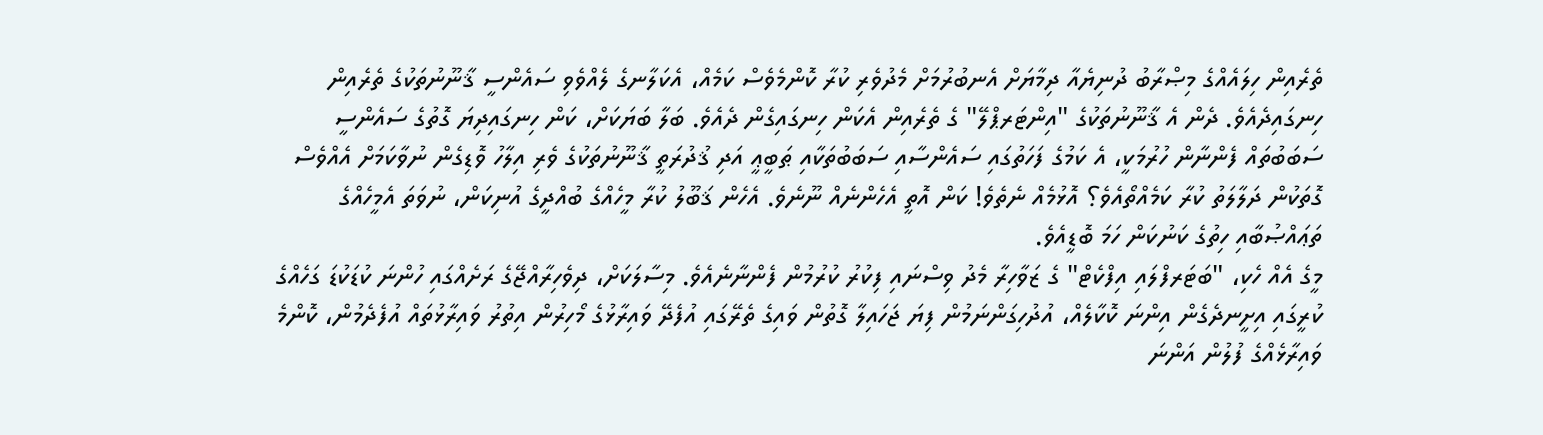ތެރެއިން ހިލައެއްގެ މިޞްރާބު ދުނިޔެއާ ދިމާޔަށް އެނބުރުމަށް މެދުވެރި ކުރާ ކޮންމެވެސް ކަމެއް، އެކަލާނގެ ލެއްވެވި ސައެންސީ ޤާނޫނުތަކުގެ ތެރެއިން ހިނގައިދެއެވެ. ދެން އެ ޤާނޫނުތަކުގެ "އިންޓަރޕްލޭ" ގެ ތެރެއިން އެކަން ހިނގައިގެން ދެއެވެ. ބަލާ ބަޔަކަށް، ކަން ހިނގައިދިޔަ ގޮތުގެ ސައެންސީ ސަބަބުތައް ފެންނާން ހުރުމަކީ، އެ ކަމުގެ ފަހަތުގައި ސައެންސާއި ސަބަބުތަކާއި ޠަބީޢީ އަދި ޤުދުރަތީ ޤާނޫނުތަކުގެ ވެރި އިލާހު ވޮޑިގެން ނުވާކަމަށް އެއްވެސް ގޮތަކުން ދަލާލަތު ކުރާ ކަމެއްތޯއެވެ؟ އޮޅުމެއް ނެތެވެ! ކަން އޮތީ އެހެންނެއް ނޫނެވެ. އެހެން ޤަބޫލު ކުރާ މީހެއްގެ ބުއްދީގެ އުނިކަން، ނުވަތަ އެމީހެއްގެ ތަޢައްޞުބާއި ހިތުގެ ކަނުކަން ހަމަ ބޮޑީއެވެ.
މީގެ އެއް ހެކި، "ބަޓަރފްލައި އިފްކެޓް" ގެ ޒަވާހިރާ މެދު ވިސްނައި ފިކުރު ކުރުމުން ފެންނާނެއެވެ. މިސާލަކަށް، ދިވެހިރާއްޖޭގެ ރަށެއްގައި ހުންނަ ކުޑަކުޑަ ގަހެއްގެ ކުރީގައި އިށީނދެގެން އިންނަ ކޮކާލެއް، އުދުހިގަންނަމުން ފިޔަ ޖަހައިލާ ގޮތުން ވައިގެ ތެރޭގައި އުފެދޭ ވައިރާޅުގެ މޯހިރުން އިތުރު ވައިރާޅުތައް އުފެދެމުން، ކޮންމެ ވައިރާޅެއްގެ ފުލުން އަންނަ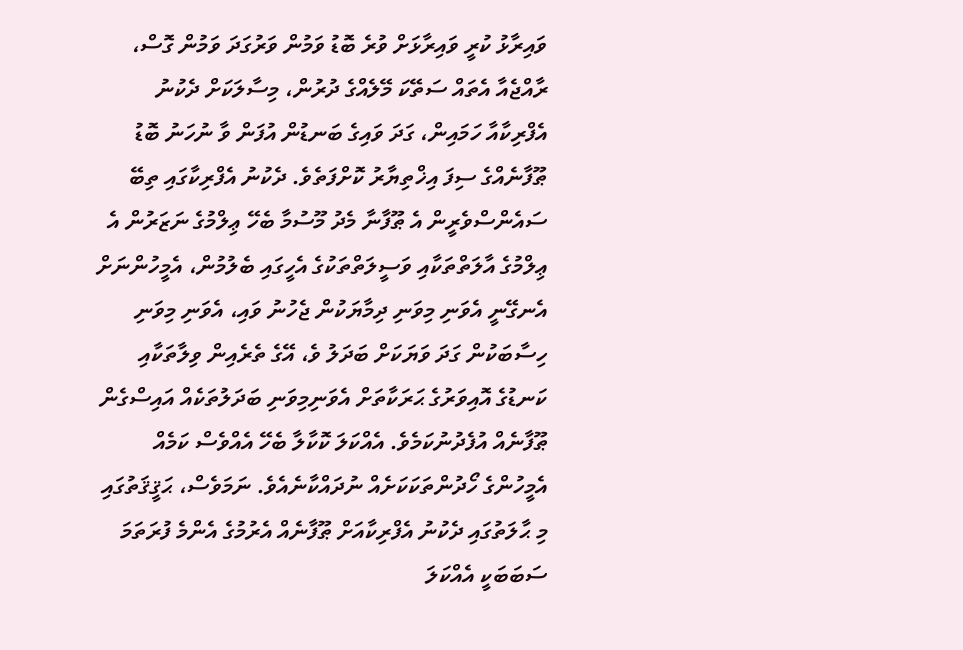ވައިރާޅު ކުރީ ވައިރާޅަށް ވުރެ ބޮޑު ވަމުން ވަރުގަދަ ވަމުން ގޮސް، ރާއްޖެއާ އެތައް ސަތޭކަ މޭލެއްގެ ދުރުން، މިސާލަކަށް ދެކުނު އެފްރިކާއާ ހަމައިން، ގަދަ ވައިގެ ބަނޑުން އުފަން ވާ ނުހަނު ބޮޑު ޠޫފާނެއްގެ ސިފަ އިޚްތިޔާރު ކޮށްފަތެވެ. ދެކުނު އެފްރިކާގައި ތިބޭ ސައެންސްވެރީން އެ ޠޫފާނާ މެދު މޫސުމާ ބެހޭ ޢިލްމުގެ ނަޒަރުން އެ ޢިލްމުގެ އާލަތްތަކާއި ވަސީލަތްތަކުގެ އެހީގައި ބެލުމުން، އެމީހުންނަށް އެނގޭނީ އެވަނި މިވަނި ދިމާޔަކުން ޖެހުނު ވައި، އެވަނި މިވަނި ހިސާބަކުން ގަދަ ވަޔަކަށް ބަދަލު ވެ، އޭގެ ތެރެއިން ވިލާތަކާއި ކަނޑުގެ އޮއިވަރުގެ ޙަރަކާތަށް އެވަނިމިވަނި ބަދަލުތަކެއް އައިސްގެން ޠޫފާނެއް އުފެދުނުކަމެވެ. އެއްކަލަ ކޮކާލާ ބެހޭ އެއްވެސް ކަމެއް އެމީހުންގެ ހޯދުންތަކަކަށެއް ނުދައްކާނެއެވެ. ނަމަވެސް، ޙަޤީޤަތުގައި މި ޙާލަތުގައި ދެކުނު އެފްރިކާއަށް ޠޫފާނެއް އެރުމުގެ އެންމެ ފުރަތަމަ ސަބަބަކީ އެއްކަލަ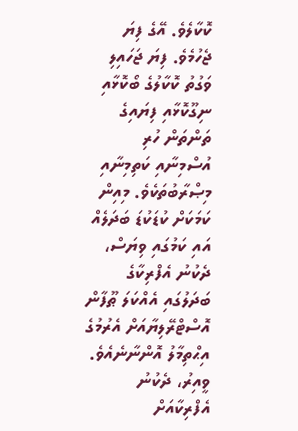ކޮކާލެވެ. އޭގެ ފިޔަ ޖެހުމެވެ. ފިޔަ ޖަހައިލި ވަގުތު ކޮކާލުގެ ބޯކޮޅާއި ނިގޫކޮޅާއި ފިޔައިގެ ތަންތަން ހުރި އުސްމިނާއި ކަތިމިނާއި މިޞްރާބުތަކެވެ. މިއިން ކަމަކަށް ކުޑަކުޑަ ބަދަލެއް އައި ކަމުގައި ވިޔަސް، ދެކުނު އެފްރިކާގެ ބަދަލުގައި އެއްކަލަ ޠޫފާން އޮސްޓްރޭލިޔާއަށް އެރުމުގެ އިޙްތިމާލު އޮންނާނެއެވެ. ވީއިރު، ދެކުނު އެފްރިކާއަށް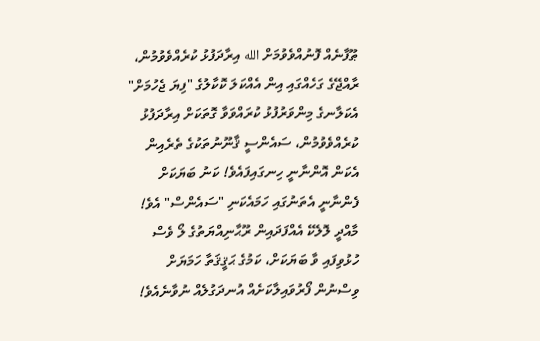ޠޫފާނެއް ފޮނުއްވެވުމަށް الله އިރާދަފުޅު ކުރެއްވެވުމުން، ރާއްޖޭގެ ގަހެއްގައި އިން އެއްކަލަ ކޮކާލުގެ "ފިޔަ ޖެހުމަށް" އެކަލާނގެ މިންވަރުފުޅު ކުރައްވަވާ ގޮތަކަށް އިރާދަފުޅު ކުރެއްވެވުމުން، ސައެންސީ ޤާނޫނުތަކުގެ ތެރެއިން އެކަން އޮންނާނީ ހިނގައިފައެވެ! ކަނު ބަޔަކަށް ފެންނާނީ އެތަނުގައި ހަމައެކަނި "ސައެންސް" އެވެ! މާއްދީ ލޮލެކޭ އެއްފަދައިން ރޫޙާނިއްޔަތުގެ ލޯ ވެސް ހުޅުވިފައި ވާ ބަޔަކަށް، ކަމުގެ ޙަޤީޤަތާ ހަމަޔަށް ވިސްނުން ފޯރުވައިލާކަށެއް އުނދަގުލެއް ނުވާނެއެވެ!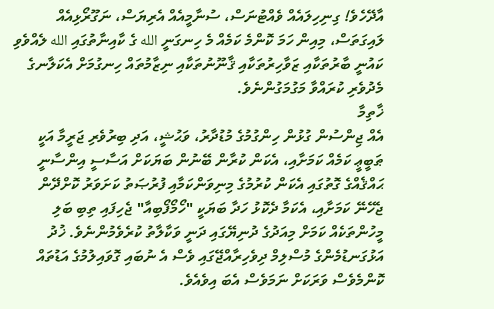އާދޭހެވެ! ގިނިހިލައެއް ވެއްޓުނަސް، ސުނާމީއެއް އެރިޔަސް، ނަގޫރޯޅިއެއް ލައިގަތަސް، މިއިން ހަމަ ކޮންމެ ކަމެއް މެ ހިނގަނީ الله ގެ ކާއިނާތުގައި الله ލެއްވެވި ކައުނީ ބާރުތަކާއި ޒަވާހިރުތަކާއި ޤާނޫނުތަކާއި ނިޒާމުތައް ހިނގުމަށް އެކަލާނގެ މެދުވެރި ކުރައްވާ މަގުމަގުންނެވެ.
ޚާތިމާ
އެއް ޖިންސުން ގުޅުން ހިންގުމުގެ މުޑުދާރު، ވަޙުޝީ، އަދި ބިރުވެރި ޖަރީމާ އަކީ ޠަބީޢީ ކަމެއް ކަމަށާއި، އެކަން ކުރާން ބޭނުން ބަޔަކަށް އަސާސީ އިންސާނީ ޙައްޤެއްގެ ގޮތުގައި އެކަން ކުރުމުގެ މިނިވަންކަމާއި ފުރުޞަތު ކަށަވަރު ކޮށްދޭން ޖެހޭނޭ ކަމަށާއި، އެކަމާ ދެކޮޅު ހަދާ ބަޔަކީ "ހޯމޯފޯބިއާ" ޖެހިފައި ތިބި ބަލި މީހުންތަކެއް ކަމަށް މިއަދުގެ ދުނިޔޭގައި ދަނީ ވަކާލާތު ކުރެވެމުންނެވެ. ޚުދު އަޅުގަނޑުމެންގެ މުސްލިމް ދިވެހިރާއްޖޭގައި ވެސް އެ ނުބައި ގޮވައިލުމުގެ އަޑުތައް ކޮންމެވެސް ވަރަކަށް ނަމަވެސް އެބަ އިވެއެވެ.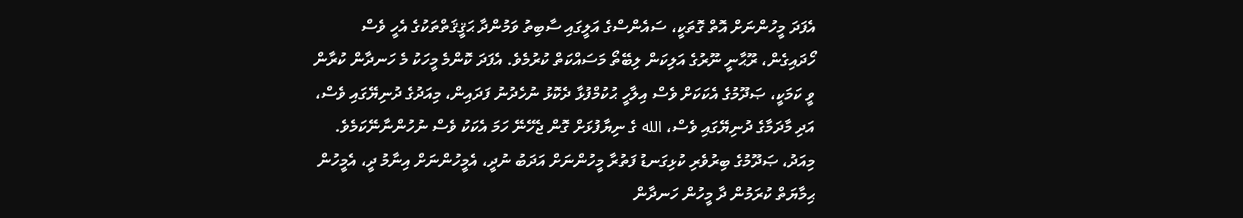އެފަދަ މީހުންނަށް އޮތް ގޮތަކީ، ސައެންސްގެ އަލީގައި ސާބިތު ވަމުންދާ ޙަޤީޤަތްތަކުގެ އެހީ ވެސް ހޯދައިގެން، ރޫޙާނީ ނޫރުގެ އަލިކަން ލިބޭތޯ މަސައްކަތް ކުރުމެވެ. އެފަދަ ކޮންމެ މީހަކު މެ ހަނދާން ކުރާން ވީ ކަމަކީ، ޞަދޫމުގެ އެކަކަށް ވެސް އިލާހީ ޙުކުމްފުޅާ ދެކޮޅު ނުހެދުނު ފަދައިން، މިއަދުގެ ދުނިޔޭގައި ވެސް، އަދި މާދަމާގެ ދުނިޔޭގައި ވެސް، الله ގެ ނިޔާފުޅަށް ގޮން ޖެހޭނޭ ހަމަ އެކަކު ވެސް ނުހުންނާނޭކަމެވެ. މިއަދު، ޞަދޫމުގެ ބިރުވެރި ކުޅިގަނޑު ފަތުރާ މީހުންނަށް އަދަބު ނުދީ، އެމީހުންނަށް އިނާމު ދީ، އެމީހުން ޙިމާޔަތް ކުރަމުން ދާ މީހުން ހަނދާން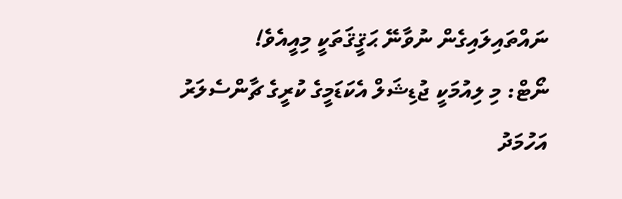ނައްތައިލައިގެން ނުވާނޭ ޙަޤީޤަތަކީ މިއީއެވެ!
ނޯޓް: މި ލިއުމަކީ ޖުޑިޝަލް އެކަޑަމީގެ ކުރީގެ ޗާންސެލަރު އަހުމަދު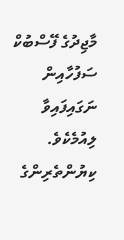މާޖިދުގެ ފޭސްބުކް ސަފުހާއިން ނަގައިފައިވާ ލިއުމެކެވެ.
ކިޔުންތެރިންގެ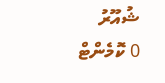ޝުއޫރު
0 ކޮމެންޓް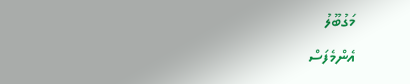މަގުބޫލު
އެންމެފަސް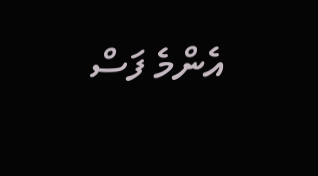އެންމެ ފަސް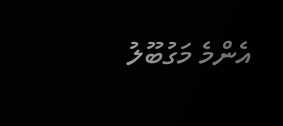އެންމެ މަގުބޫލު